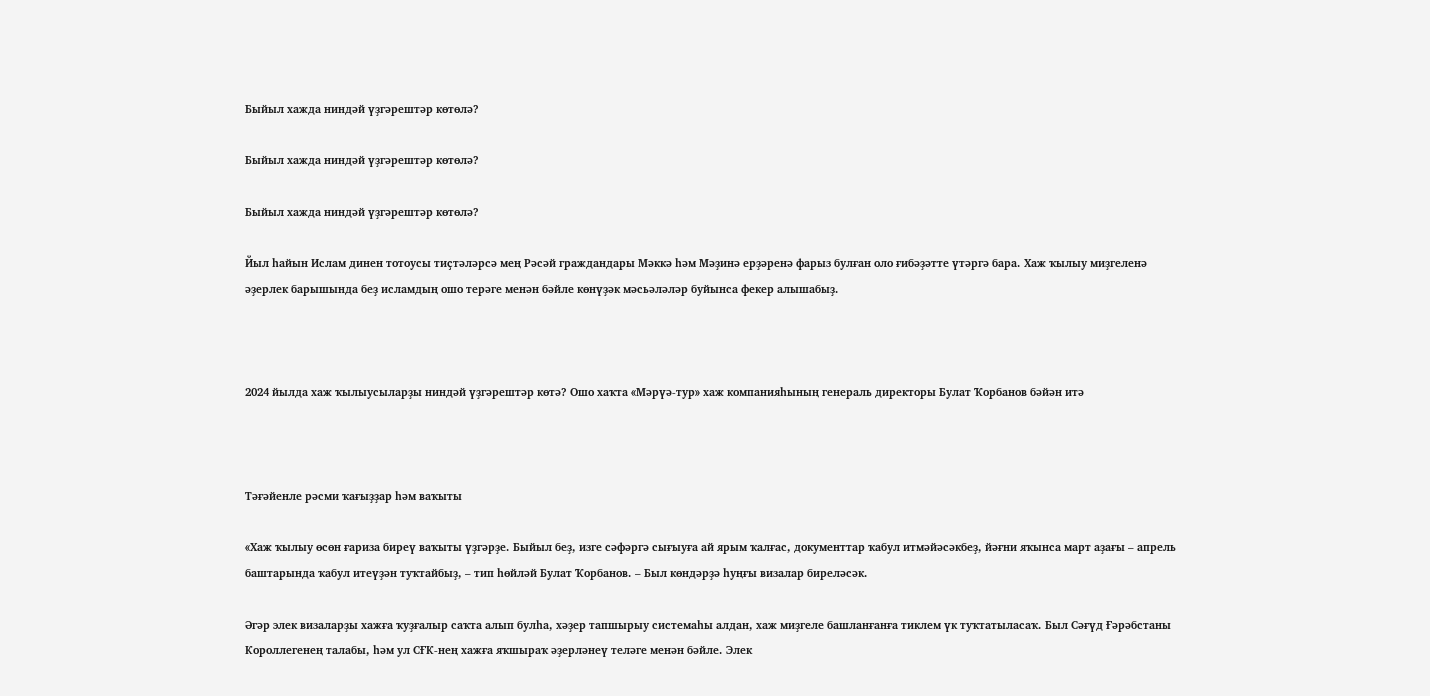Быйыл хажда ниндәй үҙгәрештәр көтөлә?

Быйыл хажда ниндәй үҙгәрештәр көтөлә?

Быйыл хажда ниндәй үҙгәрештәр көтөлә?

Йыл һайын Ислам динен тотоусы тиҫтәләрсә мең Рәсәй граждандары Мәккә һәм Мәҙинә ерҙәренә фарыз булған оло ғибәҙәтте үтәргә бара. Хаж ҡылыу миҙгеленә әҙерлек барышында беҙ исламдың ошо терәге менән бәйле көнүҙәк мәсьәләләр буйынса фекер алышабыҙ.



2024 йылда хаж ҡылыусыларҙы ниндәй үҙгәрештәр көтә? Ошо хаҡта «Мәрүә-тур» хаж компанияһының генераль директоры Булат Ҡорбанов бәйән итә



Тәғәйенле рәсми ҡағыҙҙар һәм ваҡыты

«Хаж ҡылыу өсөн ғариза биреү ваҡыты үҙгәрҙе. Быйыл беҙ, изге сәфәргә сығыуға ай ярым ҡалғас, документтар ҡабул итмәйәсәкбеҙ, йәғни яҡынса март аҙағы – апрель баштарында ҡабул итеүҙән туҡтайбыҙ, – тип һөйләй Булат Ҡорбанов. – Был көндәрҙә һуңғы визалар биреләсәк.

Әгәр элек визаларҙы хажға ҡуҙғалыр саҡта алып булһа, хәҙер тапшырыу системаһы алдан, хаж миҙгеле башланғанға тиклем үк туҡтатыласаҡ. Был Сәғүд Ғәрәбстаны Короллегенең талабы, һәм ул СҒК-нең хажға яҡшыраҡ әҙерләнеү теләге менән бәйле. Элек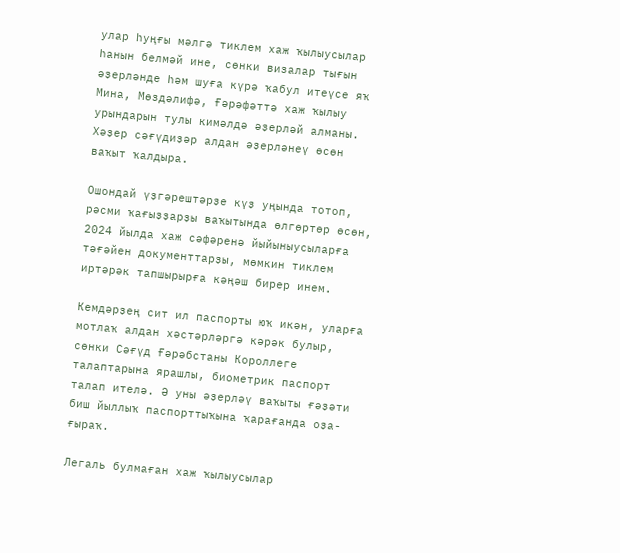улар һуңғы мәлгә тиклем хаж ҡылыусылар һанын белмәй ине, сөнки визалар тығын әҙерләнде һәм шуға күрә ҡабул итеүсе яҡ Мина, Мөздәлифә, Ғәрәфәттә хаж ҡылыу урындарын тулы кимәлдә әҙерләй алманы. Хәҙер сәғүдиҙәр алдан әҙерләнеү өсөн ваҡыт ҡалдыра.

Ошондай үҙгәрештәрҙе күҙ уңында тотоп, рәсми ҡағыҙҙарҙы ваҡытында өлгөртөр өсөн, 2024 йылда хаж сәфәренә йыйыныусыларға тәғәйен документтарҙы, мөмкин тиклем иртәрәк тапшырырға кәңәш бирер инем.

Кемдәрҙең сит ил паспорты юҡ икән, уларға мотлаҡ алдан хәстәрләргә кәрәк булыр, сөнки Сәғүд Ғәрәбстаны Короллеге талаптарына ярашлы, биометрик паспорт талап ителә. Ә уны әҙерләү ваҡыты ғәҙәти биш йыллыҡ паспорттыҡына ҡарағанда оҙа-ғыраҡ.

Легаль булмаған хаж ҡылыусылар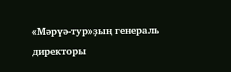«Мәрүә-тур»ҙың генераль директоры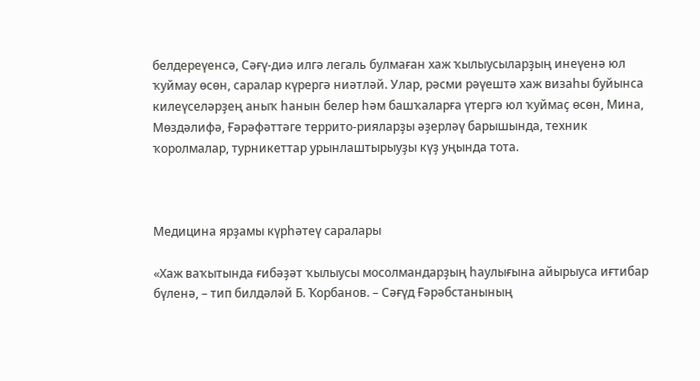белдереүенсә, Сәғү-диә илгә легаль булмаған хаж ҡылыусыларҙың инеүенә юл ҡуймау өсөн, саралар күрергә ниәтләй. Улар, рәсми рәүештә хаж визаһы буйынса килеүселәрҙең аныҡ һанын белер һәм башҡаларға үтергә юл ҡуймаҫ өсөн, Мина, Мөздәлифә, Ғәрәфәттәге террито-рияларҙы әҙерләү барышында, техник ҡоролмалар, турникеттар урынлаштырыуҙы күҙ уңында тота.



Медицина ярҙамы күрһәтеү саралары

«Хаж ваҡытында ғибәҙәт ҡылыусы мосолмандарҙың һаулығына айырыуса иғтибар бүленә, – тип билдәләй Б. Ҡорбанов. – Сәғүд Ғәрәбстанының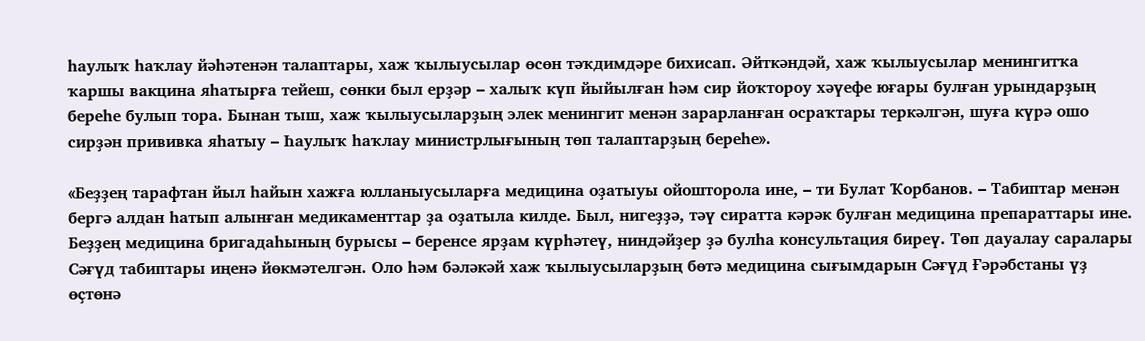һаулыҡ һаҡлау йәһәтенән талаптары, хаж ҡылыусылар өсөн тәҡдимдәре бихисап. Әйткәндәй, хаж ҡылыусылар менингитҡа ҡаршы вакцина яһатырға тейеш, сөнки был ерҙәр – халыҡ күп йыйылған һәм сир йоҡтороу хәүефе юғары булған урындарҙың береһе булып тора. Бынан тыш, хаж ҡылыусыларҙың элек менингит менән зарарланған осраҡтары теркәлгән, шуға күрә ошо сирҙән прививка яһатыу – Һаулыҡ һаҡлау министрлығының төп талаптарҙың береһе».

«Беҙҙең тарафтан йыл һайын хажға юлланыусыларға медицина оҙатыуы ойошторола ине, – ти Булат Ҡорбанов. – Табиптар менән бергә алдан һатып алынған медикаменттар ҙа оҙатыла килде. Был, нигеҙҙә, тәү сиратта кәрәк булған медицина препараттары ине. Беҙҙең медицина бригадаһының бурысы – беренсе ярҙам күрһәтеү, ниндәйҙер ҙә булһа консультация биреү. Төп дауалау саралары Сәғүд табиптары иңенә йөкмәтелгән. Оло һәм бәләкәй хаж ҡылыусыларҙың бөтә медицина сығымдарын Сәғүд Ғәрәбстаны үҙ өҫтөнә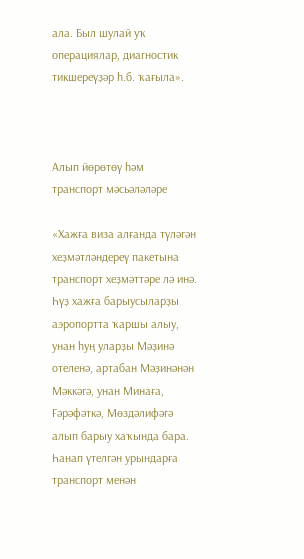ала. Был шулай уҡ операциялар, диагностик тикшереүҙәр һ.б. ҡағыла».



Алып йөрөтөү һәм транспорт мәсьәләләре

«Хажға виза алғанда түләгән хеҙмәтләндереү пакетына транспорт хеҙмәттәре лә инә. Һүҙ хажға барыусыларҙы аэропортта ҡаршы алыу, унан һуң уларҙы Мәҙинә отеленә, артабан Мәҙинәнән Мәккәгә, унан Минаға, Ғәрәфәткә, Мөздәлифәгә алып барыу хаҡында бара. Һанап үтелгән урындарға транспорт менән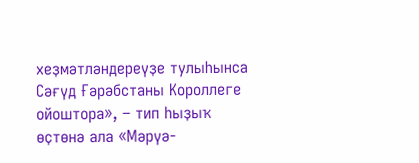хеҙмәтләндереүҙе тулыһынса Сәғүд Ғәрәбстаны Короллеге ойоштора», – тип һыҙыҡ өҫтөнә ала «Мәрүә-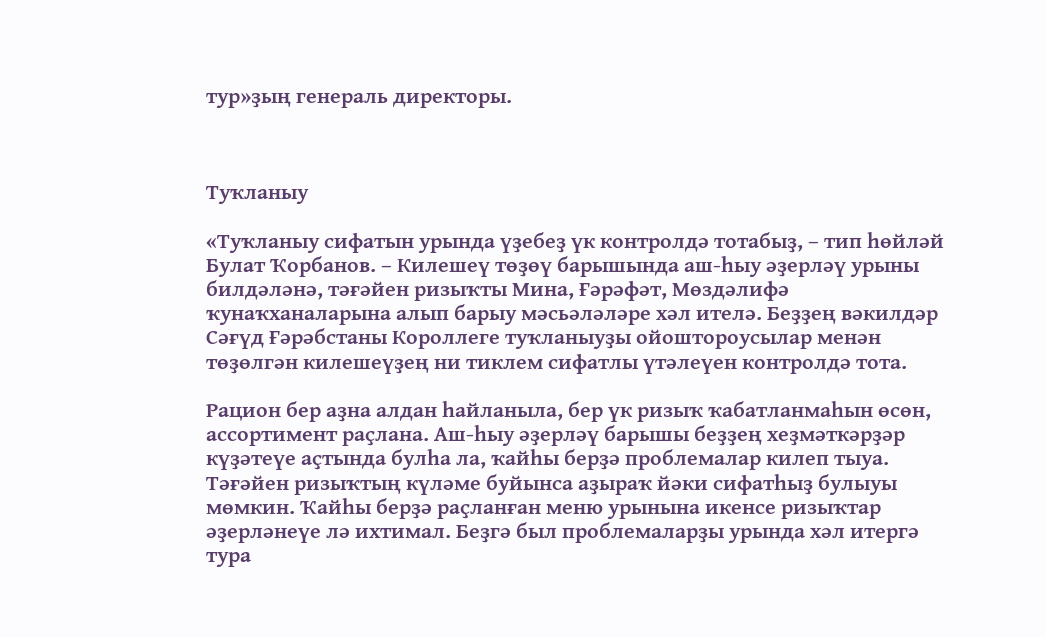тур»ҙың генераль директоры.



Туҡланыу

«Туҡланыу сифатын урында үҙебеҙ үк контролдә тотабыҙ, – тип һөйләй Булат Ҡорбанов. – Килешеү төҙөү барышында аш-һыу әҙерләү урыны билдәләнә, тәғәйен ризыҡты Мина, Ғәрәфәт, Мөздәлифә ҡунаҡханаларына алып барыу мәсьәләләре хәл ителә. Беҙҙең вәкилдәр Сәғүд Ғәрәбстаны Короллеге туҡланыуҙы ойоштороусылар менән төҙөлгән килешеүҙең ни тиклем сифатлы үтәлеүен контролдә тота.

Рацион бер аҙна алдан һайланыла, бер үк ризыҡ ҡабатланмаһын өсөн, ассортимент раҫлана. Аш-һыу әҙерләү барышы беҙҙең хеҙмәткәрҙәр күҙәтеүе аҫтында булһа ла, ҡайһы берҙә проблемалар килеп тыуа. Тәғәйен ризыҡтың күләме буйынса аҙыраҡ йәки сифатһыҙ булыуы мөмкин. Ҡайһы берҙә раҫланған меню урынына икенсе ризыҡтар әҙерләнеүе лә ихтимал. Беҙгә был проблемаларҙы урында хәл итергә тура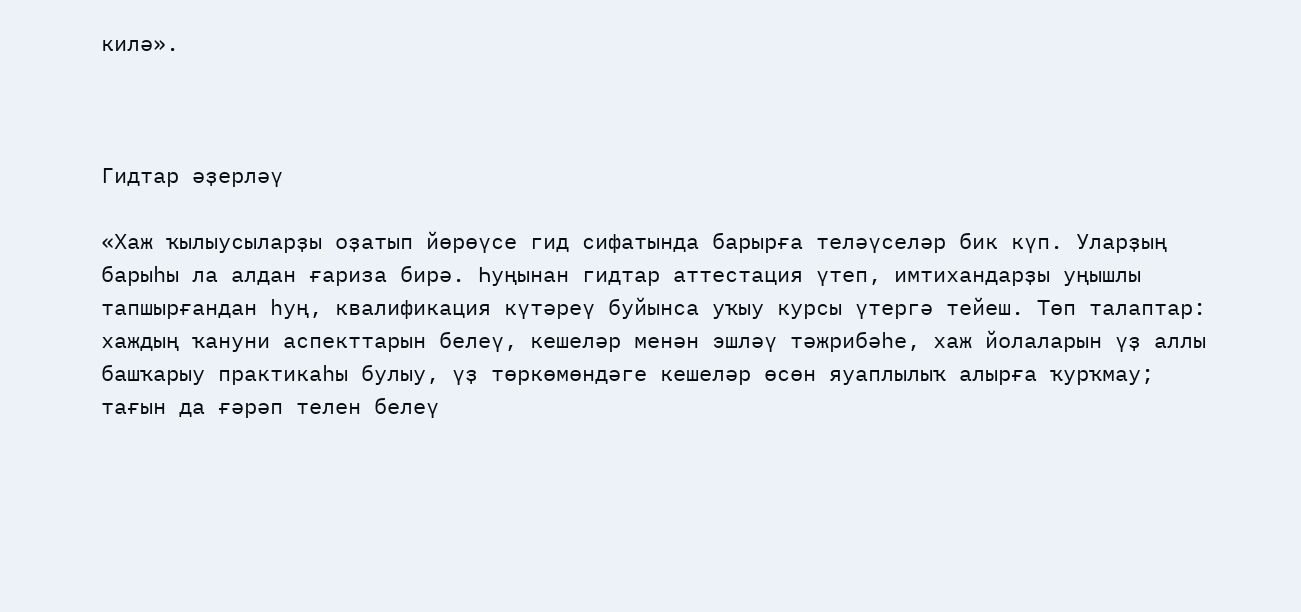килә».



Гидтар әҙерләү

«Хаж ҡылыусыларҙы оҙатып йөрөүсе гид сифатында барырға теләүселәр бик күп. Уларҙың барыһы ла алдан ғариза бирә. Һуңынан гидтар аттестация үтеп, имтихандарҙы уңышлы тапшырғандан һуң, квалификация күтәреү буйынса уҡыу курсы үтергә тейеш. Төп талаптар: хаждың ҡануни аспекттарын белеү, кешеләр менән эшләү тәжрибәһе, хаж йолаларын үҙ аллы башҡарыу практикаһы булыу, үҙ төркөмөндәге кешеләр өсөн яуаплылыҡ алырға ҡурҡмау; тағын да ғәрәп телен белеү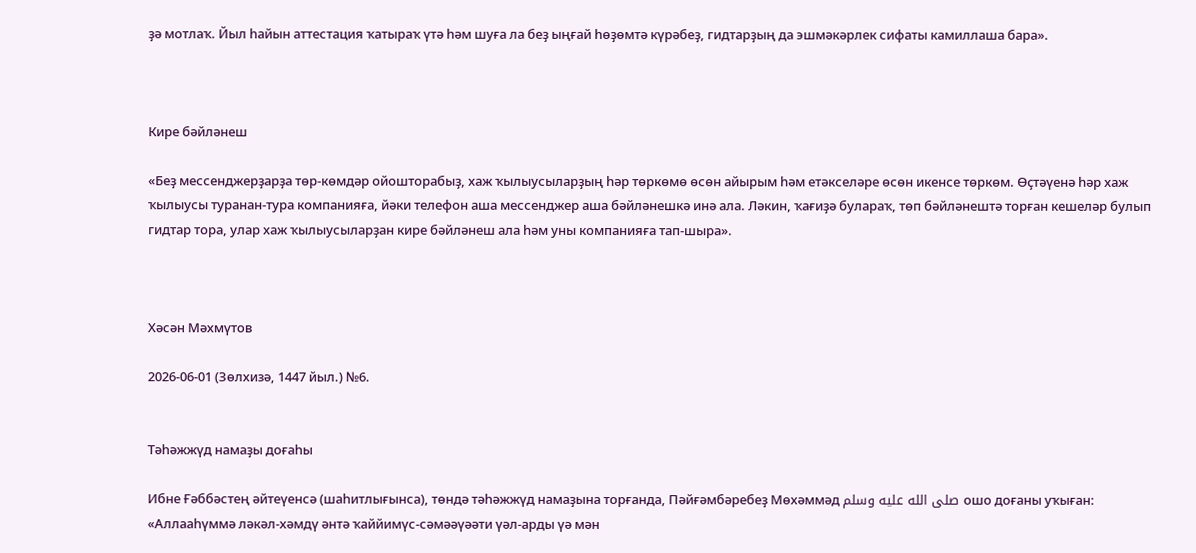ҙә мотлаҡ. Йыл һайын аттестация ҡатыраҡ үтә һәм шуға ла беҙ ыңғай һөҙөмтә күрәбеҙ, гидтарҙың да эшмәкәрлек сифаты камиллаша бара».



Кире бәйләнеш

«Беҙ мессенджерҙарҙа төр-көмдәр ойошторабыҙ, хаж ҡылыусыларҙың һәр төркөмө өсөн айырым һәм етәкселәре өсөн икенсе төркөм. Өҫтәүенә һәр хаж ҡылыусы туранан-тура компанияға, йәки телефон аша мессенджер аша бәйләнешкә инә ала. Ләкин, ҡағиҙә булараҡ, төп бәйләнештә торған кешеләр булып гидтар тора, улар хаж ҡылыусыларҙан кире бәйләнеш ала һәм уны компанияға тап-шыра».



Хәсән Мәхмүтов

2026-06-01 (Зөлхизә, 1447 йыл.) №6.


Тәһәжжүд намаҙы доғаһы

Ибне Ғәббәстең әйтеүенсә (шаһитлығынса), төндә тәһәжжүд намаҙына торғанда, Пәйғәмбәребеҙ Мөхәммәд صلى الله عليه وسلم ошо доғаны уҡыған: «Аллааһүммә ләкәл-хәмдү әнтә ҡаййимүс-сәмәәүәәти үәл-арды үә мән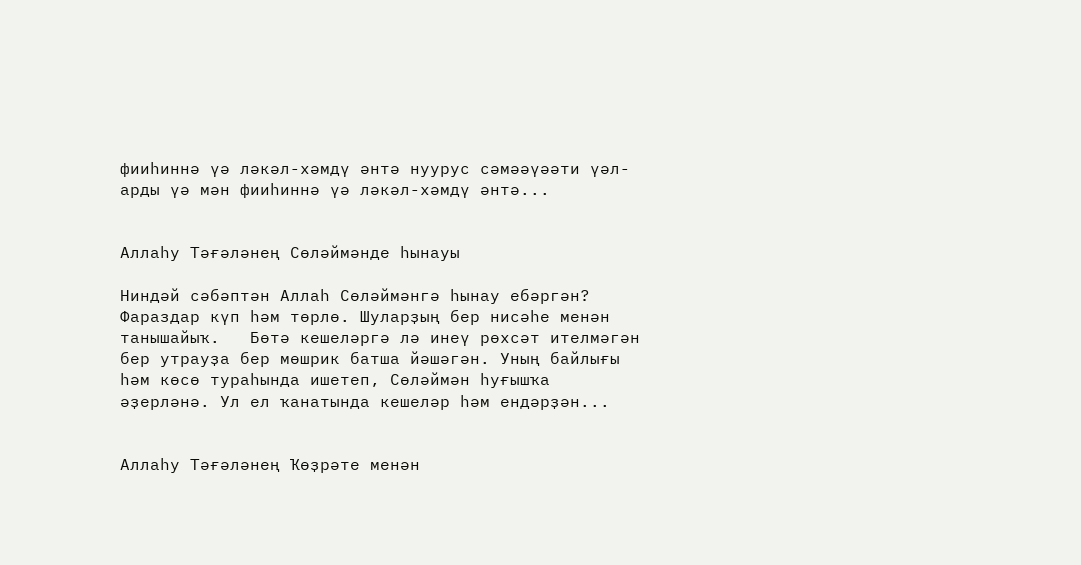фииһиннә үә ләкәл-хәмдү әнтә нуурус сәмәәүәәти үәл-арды үә мән фииһиннә үә ләкәл-хәмдү әнтә...


Аллаһу Тәғәләнең Сөләймәнде һынауы

Ниндәй сәбәптән Аллаһ Сөләймәнгә һынау ебәргән? Фараздар күп һәм төрлө. Шуларҙың бер нисәһе менән танышайыҡ.   Бөтә кешеләргә лә инеү рөхсәт ителмәгән бер утрауҙа бер мөшрик батша йәшәгән. Уның байлығы һәм көсө тураһында ишетеп, Сөләймән һуғышҡа әҙерләнә. Ул ел ҡанатында кешеләр һәм ендәрҙән...


Аллаһу Тәғәләнең Ҡөҙрәте менән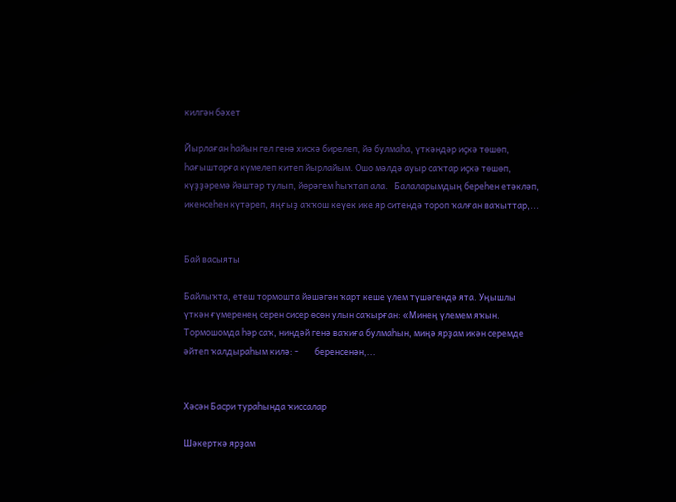килгән бәхет

Йырлаған һайын гел генә хискә бирелеп, йә булмаһа, үткәндәр иҫкә төшөп, һағыштарға күмелеп китеп йырлайым. Ошо мәлдә ауыр саҡтар иҫкә төшөп, күҙҙәремә йәштәр тулып, йөрәгем һыҡтап ала.   Балаларымдың береһен етәкләп, икенсеһен күтәреп, яңғыҙ аҡҡош кеүек ике яр ситендә тороп ҡалған ваҡыттар,...


Бай васыяты

Байлыҡта, етеш тормошта йәшәгән ҡарт кеше үлем түшәгендә ята. Уңышлы үткән ғүмеренең серен сисер өсөн улын саҡырған: «Минең үлемем яҡын. Тормошомда һәр саҡ, ниндәй генә ваҡиға булмаһын, миңә ярҙам икән серемде әйтеп ҡалдыраһым килә: -        беренсенән,...


Хәсән Басри тураһында ҡиссалар

Шәкерткә ярҙам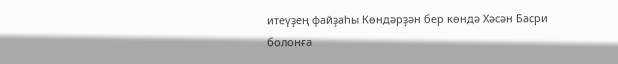итеүҙең файҙаһы Көндәрҙән бер көндә Хәсән Басри болонға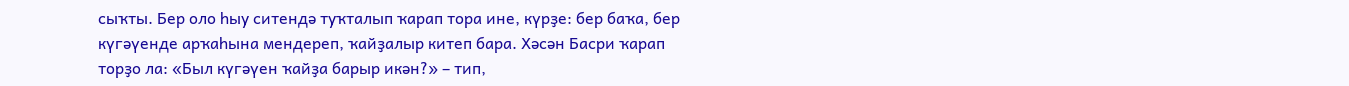сыҡты. Бер оло һыу ситендә туҡталып ҡарап тора ине, күрҙе: бер баҡа, бер күгәүенде арҡаһына мендереп, ҡайҙалыр китеп бара. Хәсән Басри ҡарап торҙо ла: «Был күгәүен ҡайҙа барыр икән?» – тип,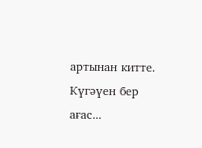артынан китте. Күгәүен бер ағас...